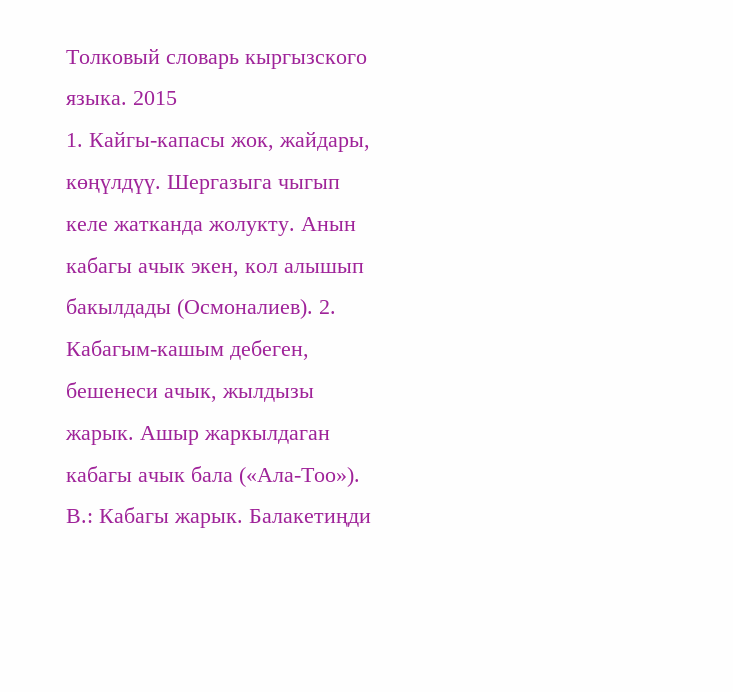Толковый словарь кыргызского языка. 2015
1. Кайгы-капасы жок, жайдары, көңүлдүү. Шергазыга чыгып келе жатканда жолукту. Анын кабагы ачык экен, кол алышып бакылдады (Осмоналиев). 2. Кабагым-кашым дебеген, бешенеси ачык, жылдызы жарык. Ашыр жаркылдаган кабагы ачык бала («Ала-Тоо»). В.: Кабагы жарык. Балакетиңди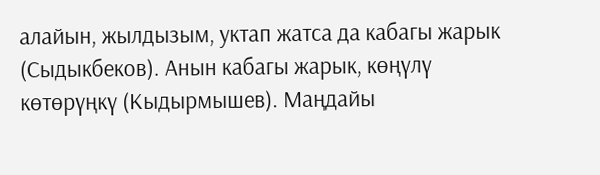алайын, жылдызым, уктап жатса да кабагы жарык (Сыдыкбеков). Анын кабагы жарык, көңүлү көтөрүңкү (Кыдырмышев). Маңдайы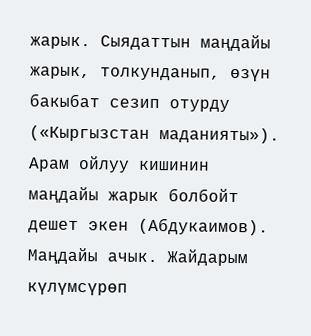жарык. Сыядаттын маңдайы жарык, толкунданып, өзүн бакыбат сезип отурду («Кыргызстан маданияты»). Арам ойлуу кишинин маңдайы жарык болбойт дешет экен (Абдукаимов). Маңдайы ачык. Жайдарым күлүмсүрөп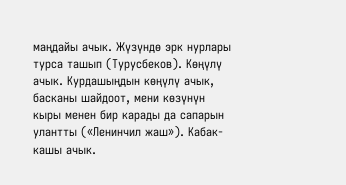маңдайы ачык. Жүзүндө эрк нурлары турса ташып (Турусбеков). Көңүлү ачык. Курдашыңдын көңүлү ачык, басканы шайдоот, мени көзүнүн кыры менен бир карады да сапарын улантты («Ленинчил жаш»). Кабак-кашы ачык.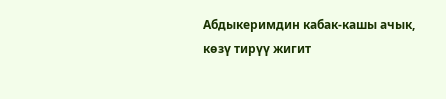Абдыкеримдин кабак-кашы ачык, көзү тирүү жигит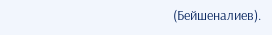(Бейшеналиев).